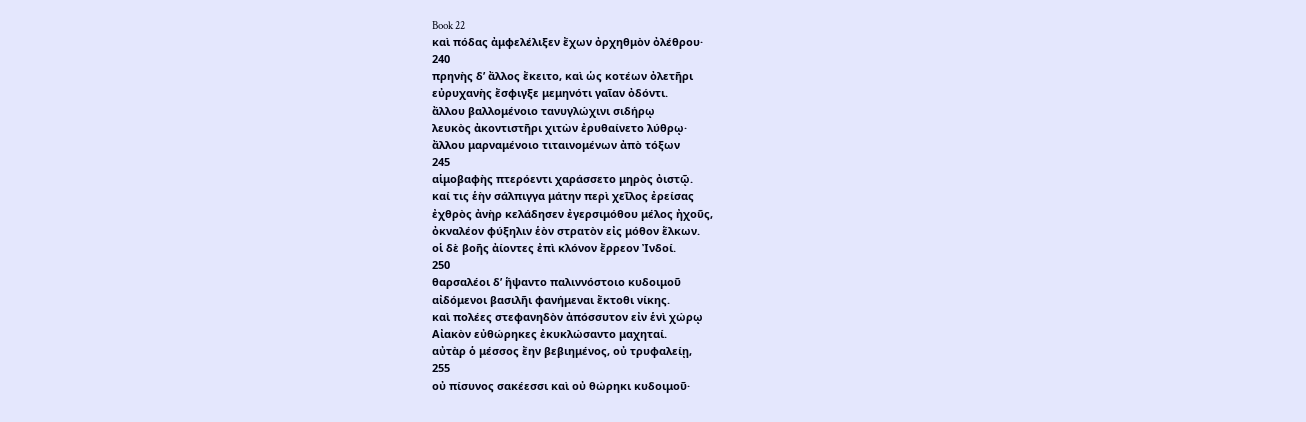Book 22
καὶ πόδας ἀμφελέλιξεν ἔχων ὀρχηθμὸν ὀλέθρου·
240
πρηνὴς δʼ ἄλλος ἔκειτο, καὶ ὡς κοτέων ὀλετῆρι
εὐρυχανὴς ἔσφιγξε μεμηνότι γαῖαν ὀδόντι.
ἄλλου βαλλομένοιο τανυγλώχινι σιδήρῳ
λευκὸς ἀκοντιστῆρι χιτὼν ἐρυθαίνετο λύθρῳ·
ἄλλου μαρναμένοιο τιταινομένων ἀπὸ τόξων
245
αἱμοβαφὴς πτερόεντι χαράσσετο μηρὸς ὀιστῷ.
καί τις ἑὴν σάλπιγγα μάτην περὶ χεῖλος ἐρείσας
ἐχθρὸς ἀνὴρ κελάδησεν ἐγερσιμόθου μέλος ἠχοῦς,
ὀκναλέον φύξηλιν ἑὸν στρατὸν εἰς μόθον ἕλκων.
οἱ δὲ βοῆς ἀίοντες ἐπὶ κλόνον ἔρρεον Ἰνδοί.
250
θαρσαλέοι δʼ ἥψαντο παλιννόστοιο κυδοιμοῦ
αἰδόμενοι βασιλῆι φανήμεναι ἔκτοθι νίκης.
καὶ πολέες στεφανηδὸν ἀπόσσυτον εἰν ἑνὶ χώρῳ
Αἰακὸν εὐθώρηκες ἐκυκλώσαντο μαχηταί.
αὐτὰρ ὁ μέσσος ἔην βεβιημένος, οὐ τρυφαλείῃ,
255
οὐ πίσυνος σακέεσσι καὶ οὐ θώρηκι κυδοιμοῦ·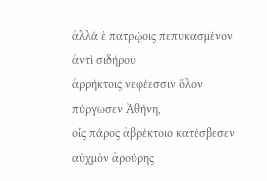ἀλλά ἑ πατρῴοις πεπυκασμένον ἀντὶ σιδήρου
ἀρρήκτοις νεφέεσσιν ὅλον πύργωσεν Ἀθήνη,
οἶς πάρος ἀβρέκτοιο κατέσβεσεν αὐχμὸν ἀρούρης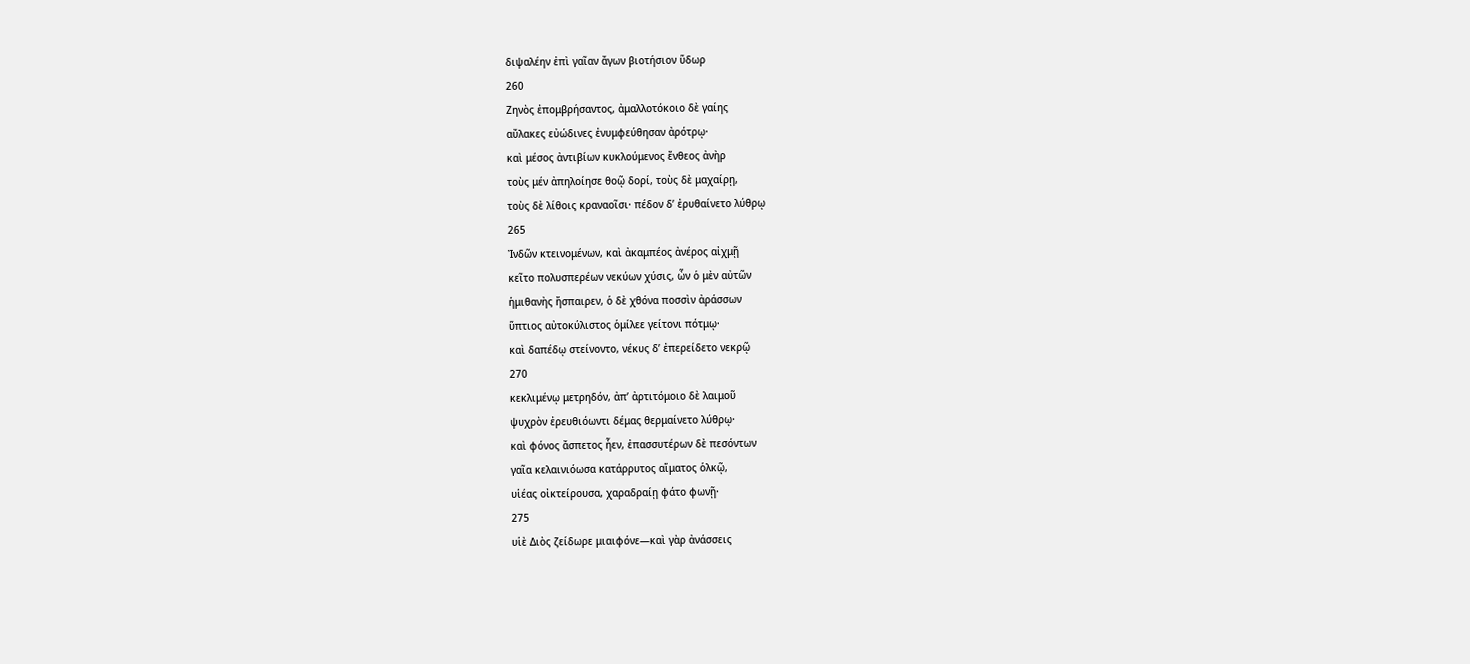διψαλέην ἐπὶ γαῖαν ἄγων βιοτήσιον ὕδωρ
260
Ζηνὸς ἐπομβρήσαντος, ἀμαλλοτόκοιο δὲ γαίης
αὔλακες εὐώδινες ἐνυμφεύθησαν ἀρότρῳ·
καὶ μέσος ἀντιβίων κυκλούμενος ἔνθεος ἀνὴρ
τοὺς μέν ἀπηλοίησε θοῷ δορί, τοὺς δὲ μαχαίρῃ,
τοὺς δὲ λίθοις κραναοῖσι· πέδον δʼ ἐρυθαίνετο λύθρῳ
265
Ἰνδῶν κτεινομένων, καὶ ἀκαμπέος ἀνέρος αἰχμῇ
κεῖτο πολυσπερέων νεκύων χύσις, ὦν ὁ μὲν αὐτῶν
ἡμιθανὴς ἤσπαιρεν, ὁ δὲ χθόνα ποσσὶν ἀράσσων
ὕπτιος αὐτοκύλιστος ὁμίλεε γείτονι πότμῳ·
καὶ δαπέδῳ στείνοντο, νέκυς δʼ ἐπερείδετο νεκρῷ
270
κεκλιμένῳ μετρηδόν, ἀπʼ ἀρτιτόμοιο δὲ λαιμοῦ
ψυχρὸν ἐρευθιόωντι δέμας θερμαίνετο λύθρῳ·
καὶ φόνος ἄσπετος ἦεν, ἐπασσυτέρων δὲ πεσόντων
γαῖα κελαινιόωσα κατάρρυτος αἵματος ὁλκῷ,
υἱέας οἰκτείρουσα, χαραδραίῃ φάτο φωνῇ·
275
υἱὲ Διὸς ζείδωρε μιαιφόνε—καὶ γὰρ ἀνάσσεις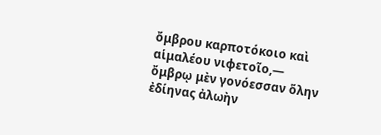ὄμβρου καρποτόκοιο καὶ αἱμαλέου νιφετοῖο,—
ὄμβρῳ μὲν γονόεσσαν ὅλην ἐδίηνας ἀλωὴν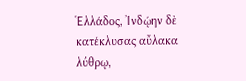Ἑλλάδος, Ἰνδῴην δὲ κατέκλυσας αὔλακα λύθρῳ,